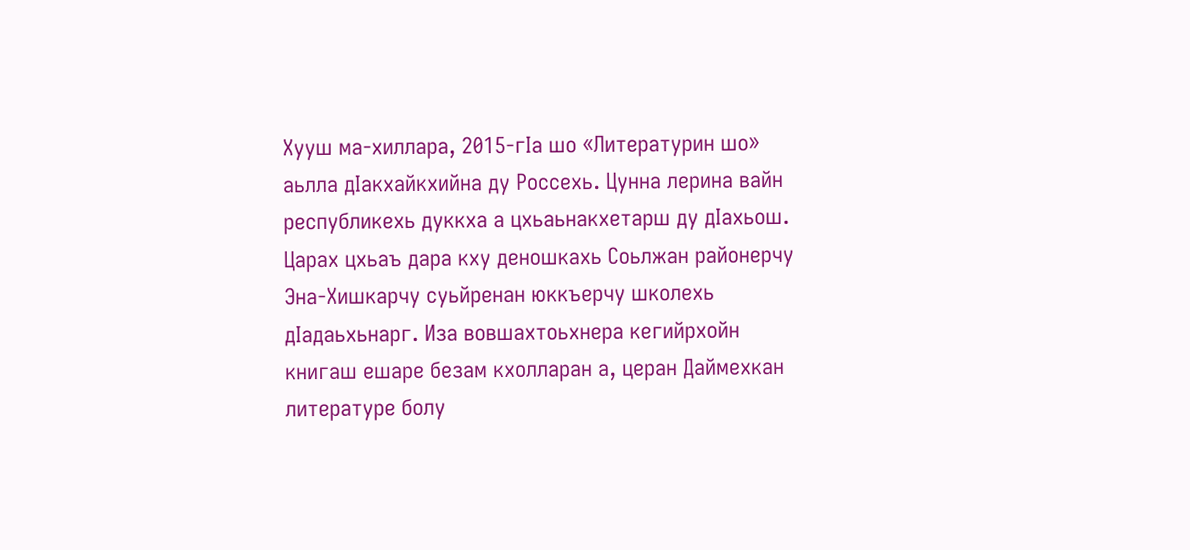Хууш ма-хиллара, 2015-гIа шо «Литературин шо» аьлла дIакхайкхийна ду Россехь. Цунна лерина вайн республикехь дуккха а цхьаьнакхетарш ду дIахьош. Царах цхьаъ дара кху деношкахь Соьлжан районерчу Эна-Хишкарчу суьйренан юккъерчу школехь дIадаьхьнарг. Иза вовшахтоьхнера кегийрхойн книгаш ешаре безам кхолларан а, церан Даймехкан литературе болу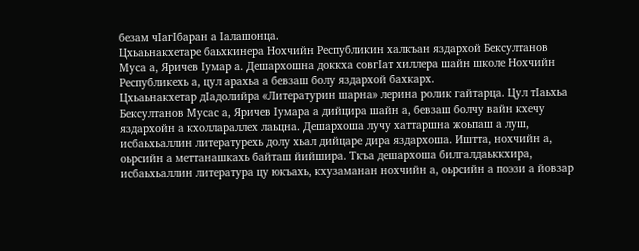безам чIагIбаран а Iалашонца.
Цхьаьнакхетаре баьхкинера Нохчийн Республикин халкъан яздархой Бексултанов Муса а, Яричев Iумар а. Дешархошна доккха совгIат хиллера шайн школе Нохчийн Республикехь а, цул арахьа а бевзаш болу яздархой бахкарх.
Цхьаьнакхетар дIадолийра «Литературин шарна» лерина ролик гайтарца. Цул тIаьхьа Бексултанов Мусас а, Яричев Iумара а дийцира шайн а, бевзаш болчу вайн кхечу яздархойн а кхоллараллех лаьцна. Дешархоша лучу хаттаршна жоьпаш а луш, исбаьхьаллин литературехь долу хьал дийцаре дира яздархоша. Иштта, нохчийн а, оьрсийн а меттанашкахь байташ йийшира. Ткъа дешархоша билгалдаьккхира, исбаьхьаллин литература цу юкъахь, кхузаманан нохчийн а, оьрсийн а поэзи а йовзар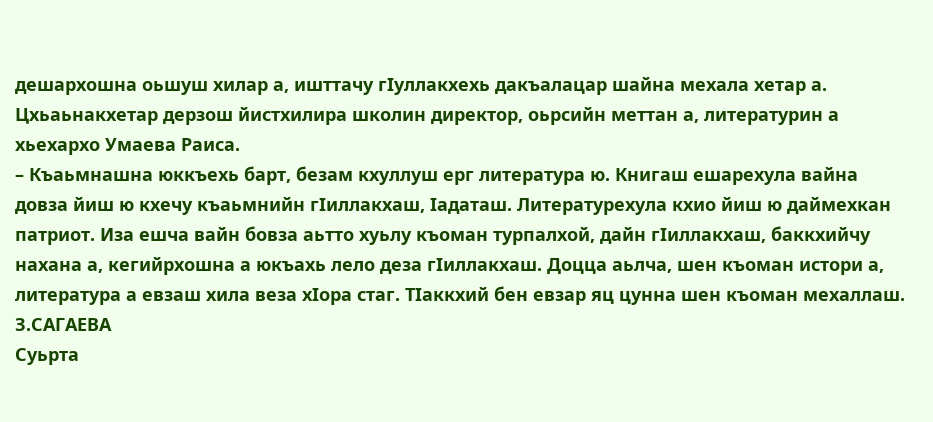дешархошна оьшуш хилар а, ишттачу гIуллакхехь дакъалацар шайна мехала хетар а.
Цхьаьнакхетар дерзош йистхилира школин директор, оьрсийн меттан а, литературин а хьехархо Умаева Раиса.
– Къаьмнашна юккъехь барт, безам кхуллуш ерг литература ю. Книгаш ешарехула вайна довза йиш ю кхечу къаьмнийн гIиллакхаш, Iадаташ. Литературехула кхио йиш ю даймехкан патриот. Иза ешча вайн бовза аьтто хуьлу къоман турпалхой, дайн гIиллакхаш, баккхийчу нахана а, кегийрхошна а юкъахь лело деза гIиллакхаш. Доцца аьлча, шен къоман истори а, литература а евзаш хила веза хIора стаг. ТIаккхий бен евзар яц цунна шен къоман мехаллаш.
З.САГАЕВА
Суьрта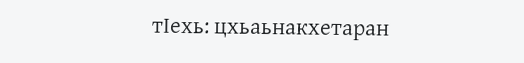тIехь: цхьаьнакхетаран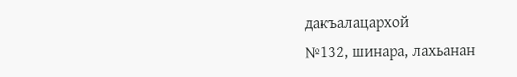дакъалацархой
№132, шинара, лахьанан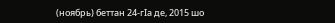(ноябрь) беттан 24-гIа де, 2015 шо